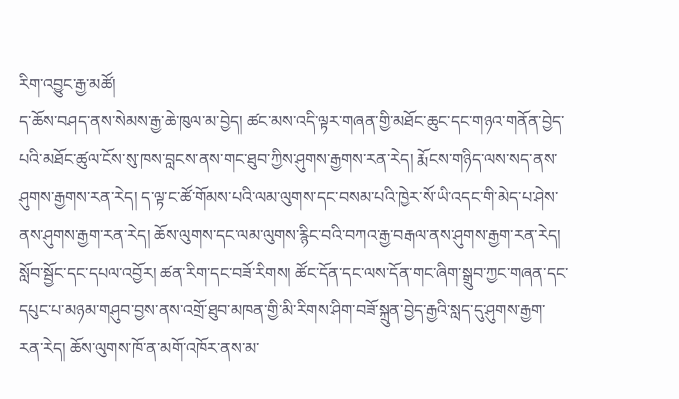རིག་འབྱུང་རྒྱ་མཚོ།
ད་ཆོས་བཤད་ནས་སེམས་རྒྱ་ཆེ་ཁུལ་མ་བྱེད། ཚང་མས་འདི་ལྟར་གཞན་གྱི་མཐོང་ཆུང་དང་གཉའ་གནོན་བྱེད་པའི་མཐོང་ཚུལ་ངོས་སུ་ཁས་བླངས་ནས་གང་ཐུབ་ཀྱིས་ཤུགས་རྒྱགས་རན་རེད། རྨོངས་གཉིད་ལས་སད་ནས་ཤུགས་རྒྱགས་རན་རེད། ད་ལྟ་ང་ཚོ་གོམས་པའི་ལམ་ལུགས་དང་བསམ་པའི་ཁྱེར་སོ་ཡི་འདང་གི་མེད་པ་ཤེས་ནས་ཤུགས་རྒྱག་རན་རེད། ཆོས་ལུགས་དང་ལམ་ལུགས་རྙིང་བའི་བཀའ་རྒྱ་བརྒལ་ནས་ཤུགས་རྒྱག་རན་རེད། སློབ་སྦྱོང་དང་དཔལ་འབྱོར། ཚན་རིག་དང་བཟོ་རིགས། ཚོང་དོན་དང་ལས་དོན་གང་ཞིག་སྒྲུབ་ཀྱང་གཞན་དང་དཔུང་པ་མཉམ་གཤུབ་བྱས་ནས་འགྲོ་ཐུབ་མཁན་གྱི་མི་རིགས་ཤིག་བཟོ་སྐྲུན་བྱེད་རྒྱའི་སླད་དུ་ཤུགས་རྒྱག་རན་རེད། ཆོས་ལུགས་ཁོ་ན་མགོ་འཁོར་ནས་མ་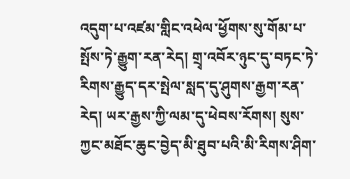འདུག་པ་འཛམ་གླིང་འཕེལ་ཕྱོགས་སུ་གོམ་པ་སྤོས་ཏེ་རྒྱུག་རན་རེད། གྲྭ་འབོར་ཉུང་དུ་བཏང་ཏེ་རིགས་རྒྱུད་དར་སྤེལ་སླད་དུ་ཤུགས་རྒྱག་རན་རེད། ཡར་རྒྱས་ཀྱི་ལམ་དུ་ཕེབས་རོགས། སུས་ཀྱང་མཐོང་ཆུང་བྱེད་མི་ཐུབ་པའི་མི་རིགས་ཤིག་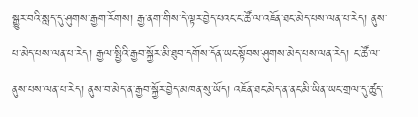སྒྱུར་བའི་སླད་དུ་ཤུགས་རྒྱག་རོགས། རྒྱ་ནག་གིས་དེ་ལྟར་བྱེད་པའང་ང་ཚོ་ལ་འཇོན་ཐང་མེད་པས་ལན་པ་རེད། ནུས་པ་མེད་པས་ལན་པ་རེད། རྒྱལ་སྤྱིའི་རྒྱབ་སྐྱོར་མི་ཐུབ་དགོས་དོན་ཡང་སྟོབས་ཤུགས་མེད་པས་ལན་རེད། ང་ཚོ་ལ་ནུས་པས་ལན་པ་རེད། ནུས་བ་མེད་ན་རྒྱབ་སྐྱོར་བྱེད་མཁན་སུ་ཡོད། འཇོན་ཐང་མེད་ན་ནང་མི་ཡིན་ཡང་གྲལ་དུ་ཚུད་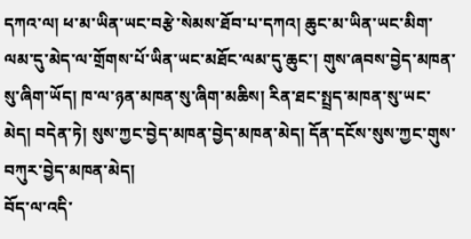དཀའ་ལ། ཕ་མ་ཡིན་ཡང་བརྩེ་སེམས་ཐོབ་པ་དཀའ། ཆུང་མ་ཡིན་ཡང་མིག་ལམ་དུ་མེད་ལ་གྲོགས་པོ་ཡིན་ཡང་མཐོང་ལམ་དུ་ཆུང་། གུས་ཞབས་བྱེད་མཁན་སུ་ཞིག་ཡོད། ཁ་ལ་ཉན་མཁན་སུ་ཞིག་མཆིས། རིན་ཐང་སྤྲད་མཁན་སུ་ཡང་མེད། བདེན་ཏེ། སུས་ཀྱང་བྱེད་མཁན་བྱེད་མཁན་མེད། དོན་དངོས་སུས་ཀྱང་གུས་བཀུར་བྱེད་མཁན་མེད།
བོད་ལ་འདི་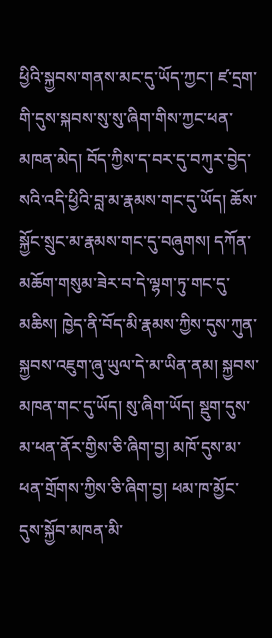ཕྱིའི་སྐྱབས་གནས་མང་དུ་ཡོད་ཀྱང་། ཛ་དྲག་གི་དུས་སྐབས་སུ་སུ་ཞིག་གིས་ཀྱང་ཕན་མཁན་མེད། བོད་ཀྱིས་ད་བར་དུ་བཀུར་བྱེད་སའི་འདི་ཕྱིའི་བླ་མ་རྣམས་གང་དུ་ཡོད། ཆོས་སྐྱོང་སྲུང་མ་རྣམས་གང་དུ་བཞུགས། དཀོན་མཆོག་གསུམ་ཟེར་བ་དེ་ལྷག་ཏུ་གང་དུ་མཆིས། ཁྱེད་ནི་བོད་མི་རྣམས་ཀྱིས་དུས་ཀུན་སྐྱབས་འཇུག་ཞུ་ཡུལ་དེ་མ་ཡིན་ནམ། སྐྱབས་མཁན་གང་དུ་ཡོད། སུ་ཞིག་ཡོད། སྡུག་དུས་མ་ཕན་ནོར་གྱིས་ཅི་ཞིག་བྱ། མཁོ་དུས་མ་ཕན་གྲོགས་ཀྱིས་ཅི་ཞིག་བྱ། ཕམ་ཁ་མྱོང་དུས་སྐྱོབ་མཁན་མི་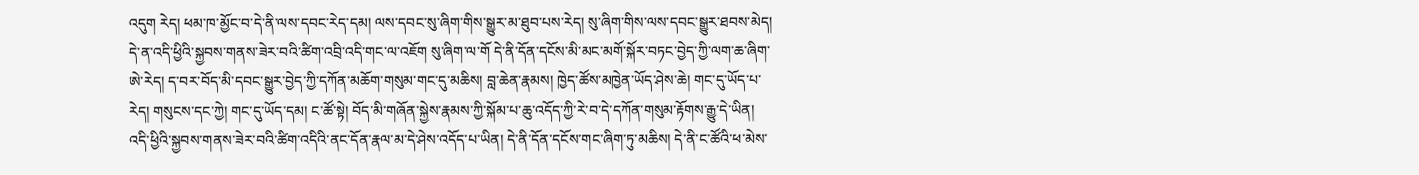འདུག རེད། ཕམ་ཁ་མྱོང་བ་དེ་ནི་ལས་དབང་རེད་དམ། ལས་དབང་སུ་ཞིག་གིས་སྒྱུར་མ་ཐུབ་པས་རེད། སུ་ཞིག་གིས་ལས་དབང་སྒྱུར་ཐབས་མེད། དེ་ན་འདི་ཕྱིའི་སྐྱབས་གནས་ཟེར་བའི་ཚིག་འབྲི་འདི་གང་ལ་འཇོག སུ་ཞིག་ལ་གོ དེ་ནི་དོན་དངོས་མི་མང་མགོ་སྐོར་བཏང་བྱེད་ཀྱི་ལག་ཆ་ཞིག་ཨེ་རེད། ད་བར་བོད་མི་དབང་སྒྱུར་བྱེད་ཀྱི་དཀོན་མཆོག་གསུམ་གང་དུ་མཆིས། བླ་ཆེན་རྣམས། ཁྱེད་ཚོས་མཁྱེན་ཡོད་ཤེས་ཆེ། གང་དུ་ཡོད་པ་རེད། གསུངས་དང་ཀྱེ། གང་དུ་ཡོད་དམ། ང་ཚོ་སྟེ། བོད་མི་གཞོན་སྐྱེས་རྣམས་ཀྱི་སྐོམ་པ་ཆུ་འདོད་ཀྱི་རེ་བ་དེ་དཀོན་གསུམ་རྟོགས་རྒྱུ་དེ་ཡིན། འདི་ཕྱིའི་སྐྱབས་གནས་ཟེར་བའི་ཚིག་འདིའི་ནང་དོན་རྣལ་མ་དེ་ཤེས་འདོད་པ་ཡིན། དེ་ནི་དོན་དངོས་གང་ཞིག་ཏུ་མཆིས། དེ་ནི་ང་ཚོའི་ཕ་མེས་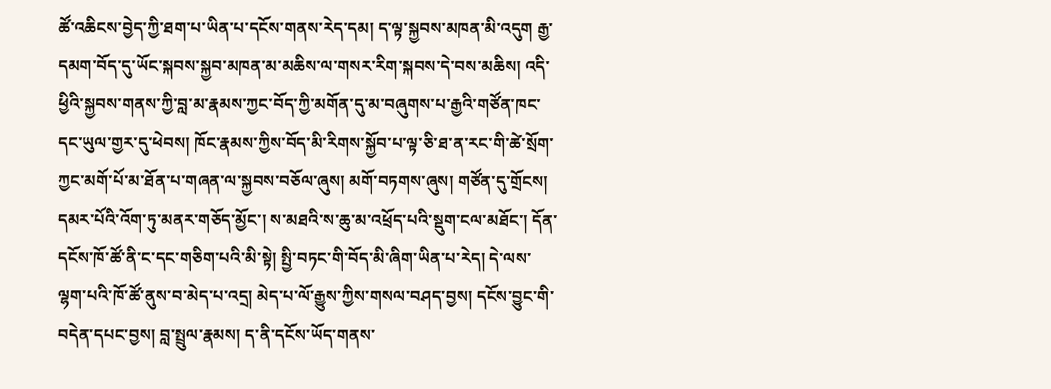ཚོ་འཆིངས་བྱེད་ཀྱི་ཐག་པ་ཡིན་པ་དངོས་གནས་རེད་དམ། ད་ལྟ་སྐྱབས་མཁན་མི་འདུག རྒྱ་དམག་བོད་དུ་ཡོང་སྐབས་སྐྱབ་མཁན་མ་མཆིས་ལ་གསར་རིག་སྐབས་དེ་བས་མཆིས། འདི་ཕྱིའི་སྐྱབས་གནས་ཀྱི་བླ་མ་རྣམས་ཀྱང་བོད་ཀྱི་མགོན་དུ་མ་བཞུགས་པ་རྒྱའི་གཙོན་ཁང་དང་ཡུལ་གྱར་དུ་ཕེབས། ཁོང་རྣམས་ཀྱིས་བོད་མི་རིགས་སྐྱོབ་པ་ལྟ་ཅི་ཐ་ན་རང་གི་ཚེ་སྲོག་ཀྱང་མགོ་པོ་མ་ཐོན་པ་གཞན་ལ་སྐྱབས་བཅོལ་ཞུས། མགོ་བཏགས་ཞུས། གཙོན་དུ་གྲོངས། དམར་པོའི་འོག་ཏུ་མནར་གཅོད་མྱོང་། ས་མཐའི་ས་ཆུ་མ་འཕྲོད་པའི་སྡུག་ངལ་མཐོང་། དོན་དངོས་ཁོ་ཚོ་ནི་ང་དང་གཅིག་པའི་མི་སྟེ། སྤྱི་བཏང་གི་བོད་མི་ཞིག་ཡིན་པ་རེད། དེ་ལས་ལྷག་པའི་ཁོ་ཚོ་ནུས་བ་མེད་པ་འདྲ། མེད་པ་ལོ་རྒྱུས་ཀྱིས་གསལ་བཤད་བྱས། དངོས་བྱུང་གི་བདེན་དཔང་བྱས། བླ་སྤྲུལ་རྣམས། ད་ནི་དངོས་ཡོད་གནས་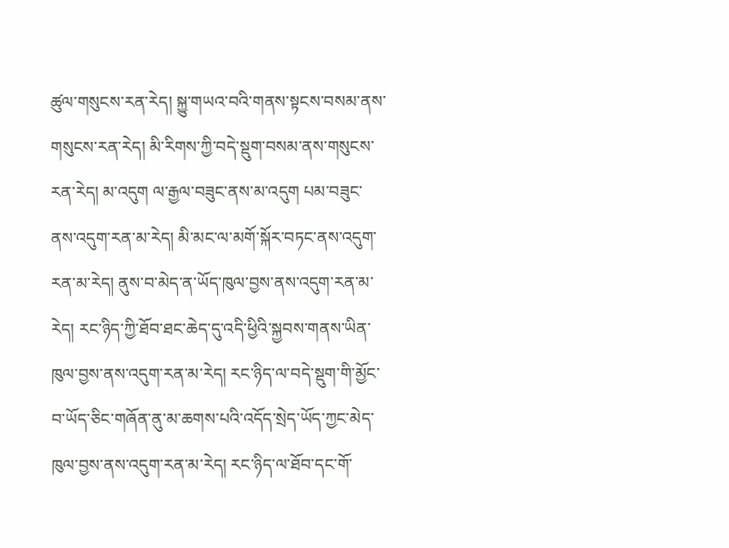ཚུལ་གསུངས་རན་རེད། སྐྱུ་གཡའ་བའི་གནས་སྟངས་བསམ་ནས་གསུངས་རན་རེད། མི་རིགས་ཀྱི་བདེ་སྡུག་བསམ་ནས་གསུངས་རན་རེད། མ་འདུག ལ་རྒྱལ་བཟུང་ནས་མ་འདུག པམ་བཟུང་ནས་འདུག་རན་མ་རེད། མི་མང་ལ་མགོ་སྐོར་བཏང་ནས་འདུག་རན་མ་རེད། ནུས་བ་མེད་ན་ཡོད་ཁུལ་བྱས་ནས་འདུག་རན་མ་རེད། རང་ཉིད་ཀྱི་ཐོབ་ཐང་ཆེད་དུ་འདི་ཕྱིའི་སྐྱབས་གནས་ཡིན་ཁུལ་བྱས་ནས་འདུག་རན་མ་རེད། རང་ཉིད་ལ་བདེ་སྡུག་གི་མྱོང་བ་ཡོད་ཅིང་གཞོན་ནུ་མ་ཆགས་པའི་འདོད་སྲེད་ཡོད་ཀྱང་མེད་ཁུལ་བྱས་ནས་འདུག་རན་མ་རེད། རང་ཉིད་ལ་ཐོབ་དང་གོ་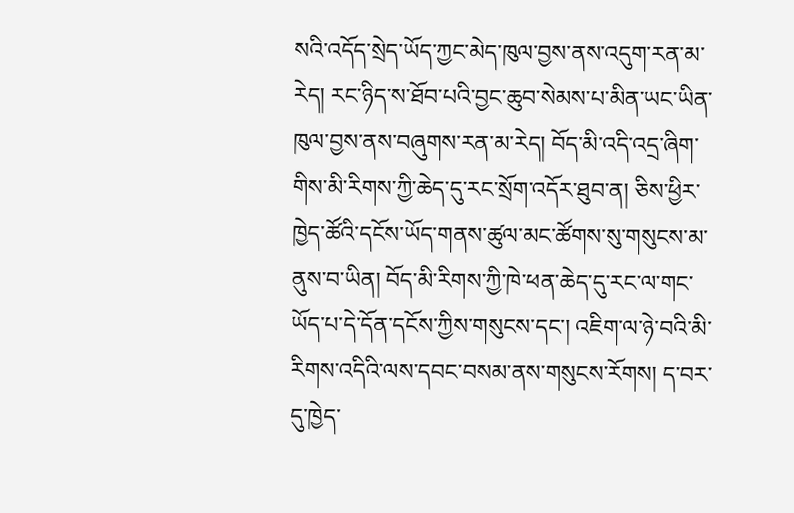སའི་འདོད་སྲེད་ཡོད་ཀྱང་མེད་ཁུལ་བྱས་ནས་འདུག་རན་མ་རེད། རང་ཉིད་ས་ཐོབ་པའི་བྱང་ཆུབ་སེམས་པ་མིན་ཡང་ཡིན་ཁུལ་བྱས་ནས་བཞུགས་རན་མ་རེད། བོད་མི་འདི་འདྲ་ཞིག་གིས་མི་རིགས་ཀྱི་ཆེད་དུ་རང་སྲོག་འདོར་ཐུབ་ན། ཅིས་ཕྱིར་ཁྱེད་ཚོའི་དངོས་ཡོད་གནས་ཚུལ་མང་ཚོགས་སུ་གསུངས་མ་ནུས་བ་ཡིན། བོད་མི་རིགས་ཀྱི་ཁེ་ཕན་ཆེད་དུ་རང་ལ་གང་ཡོད་པ་དེ་དོན་དངོས་ཀྱིས་གསུངས་དང་། འཇིག་ལ་ཉེ་བའི་མི་རིགས་འདིའི་ལས་དབང་བསམ་ནས་གསུངས་རོགས། ད་བར་དུ་ཁྱེད་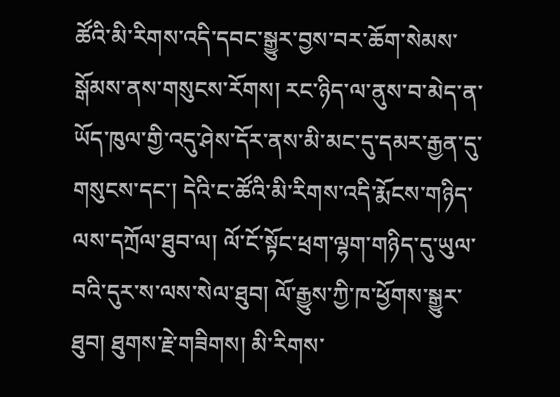ཚོའི་མི་རིགས་འདི་དབང་སྒྱུར་བྱས་བར་ཆོག་སེམས་སྒོམས་ནས་གསུངས་རོགས། རང་ཉིད་ལ་ནུས་བ་མེད་ན་ཡོད་ཁུལ་གྱི་འདུ་ཤེས་དོར་ནས་མི་མང་དུ་དམར་རྒྱན་དུ་གསུངས་དང་། དེའི་ང་ཚོའི་མི་རིགས་འདི་རྨོངས་གཉིད་ལས་དཀྲོལ་ཐུབ་ལ། ལོ་ངོ་སྟོང་ཕྲག་ལྷག་གཉིད་དུ་ཡུལ་བའི་དུར་ས་ལས་སེལ་ཐུབ། ལོ་རྒྱུས་ཀྱི་ཁ་ཕྱོགས་སྒྱུར་ཐུབ། ཐུགས་རྗེ་གཟིགས། མི་རིགས་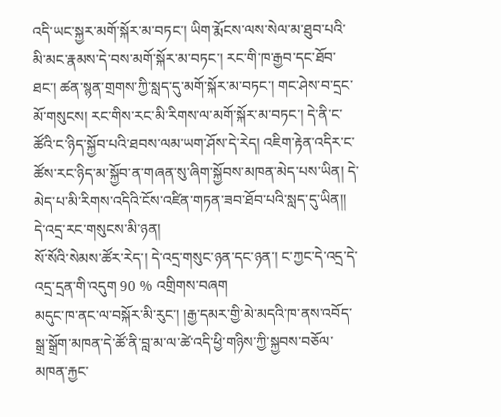འདི་ཡང་སྐྱར་མགོ་སྐོར་མ་བཏང་། ཡིག་རྨོངས་ལས་སེལ་མ་ཐུབ་པའི་མི་མང་རྣམས་དེ་བས་མགོ་སྐོར་མ་བཏང་། རང་གི་ཁ་རྒྱབ་དང་ཐོབ་ཐང་། ཚན་སྙན་གྲགས་ཀྱི་སླད་དུ་མགོ་སྐོར་མ་བཏང་། གང་ཤེས་བ་དྲང་མོ་གསུངས། རང་གིས་རང་མི་རིགས་ལ་མགོ་སྐོར་མ་བཏང་། དེ་ནི་ང་ཚོའི་ང་ཉིད་སྐྱོབ་པའི་ཐབས་ལམ་ཡག་ཤོས་དེ་རེད། འཇིག་རྟེན་འདིར་ང་ཚོས་རང་ཉིད་མ་སྐྱོབ་ན་གཞན་སུ་ཞིག་སྐྱོབས་མཁན་མེད་པས་ཡིན། དེ་མེད་པ་མི་རིགས་འདིའི་ངོས་འཛིན་གཏན་ཟབ་ཐོབ་པའི་སླད་དུ་ཡིན།།
དེ་འདྲ་རང་གསུངས་མི་ཉན།
སོ་སོའི་སེམས་ཚོར་རེད་། དེ་འདྲ་གསུང་ཉན་དང་ཉན་། ང་ཀྱང་དེ་འདྲ་དེ་འདྲ་དྲན་གི་འདུག 90 % འགྲིགས་བཞག
མདུང་ཁ་ནང་ལ་བསྐོར་མི་རུང་། །རྒྱ་དམར་གྱི་མེ་མདའི་ཁ་ནས་འབོད་སྒྲ་སྒྲོག་མཁན་དེ་ཚོ་ནི་བླ་མ་ལ་ཚེ་འདི་ཕྱི་གཉིས་ཀྱི་སྐྱབས་བཅོལ་མཁན་རྐྱང་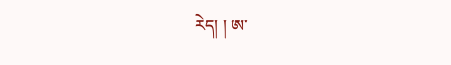རེད། ། ཨ་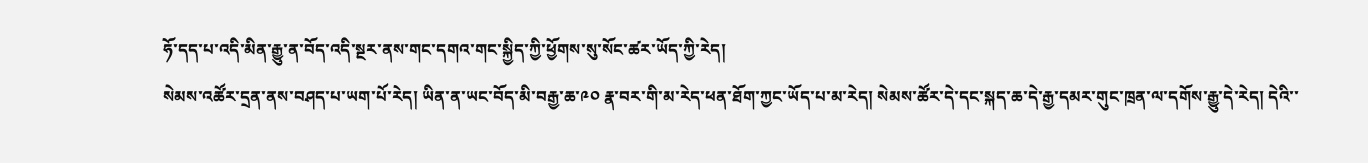ཧོ་དད་པ་འདི་མིན་རྒྱུ་ན་བོད་འདི་སྔར་ནས་གང་དགའ་གང་སྐྱིད་ཀྱི་ཕྱོགས་སུ་སོང་ཚར་ཡོད་ཀྱི་རེད།
སེམས་འཚོར་དྲན་ནས་བཤད་པ་ཡག་པོ་རེད། ཡིན་ན་ཡང་བོད་མི་བརྒྱ་ཆ་༩༠ རྣ་བར་གི་མ་རེད་ཕན་ཐོག་ཀྱང་ཡོད་པ་མ་རེད། སེམས་ཚོར་དེ་དང་སྐད་ཆ་དེ་རྒྱ་དམར་གུང་ཁྲན་ལ་དགོས་རྒྱུ་དེ་རེད། དེའི་་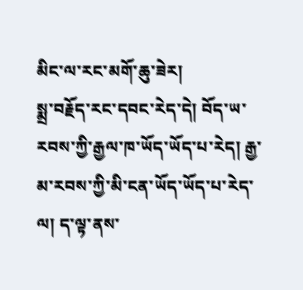མིང་ལ་རང་མགོ་ཆུ་ཟེར།
སྨྲ་བརྗོད་རང་དབང་རེད་དེ། བོད་ཡ་རབས་ཀྱི་རྒྱལ་ཁ་ཡོད་ཡོད་པ་རེད། རྒྱ་མ་རབས་ཀྱི་མི་ངན་ཡོད་ཡོད་པ་རེད་ལ། ད་ལྟ་ནས་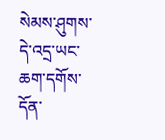སེམས་ཤུགས་དེ་འདྲ་ཡང་ཆག་དགོས་དོན་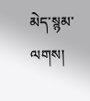མེད་སྙམ་ལགས།